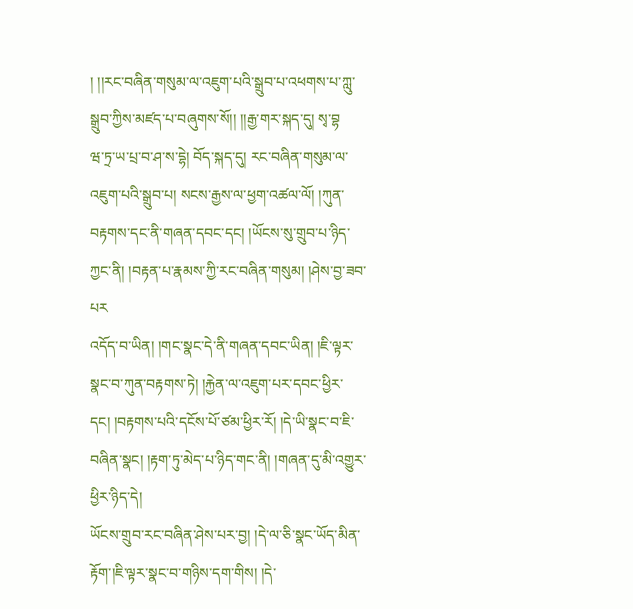། །།རང་བཞིན་གསུམ་ལ་འཇུག་པའི་སྒྲུབ་པ་འཕགས་པ་ཀླུ་སྒྲུབ་ཀྱིས་མཛད་པ་བཞུགས་སོ།། །།རྒྱ་གར་སྐད་དུ། སྭ་བྷ
ཝ་ཏྲ་ཡ་པྲ་བ་ཤ་ས་དྷེ། བོད་སྐད་དུ། རང་བཞིན་གསུམ་ལ་འཇུག་པའི་སྒྲུབ་པ། སངས་རྒྱས་ལ་ཕྱག་འཚལ་ལོ། །ཀུན་བརྟགས་དང་ནི་གཞན་དབང་དང། །ཡོངས་སུ་གྲུབ་པ་ཉིད་ཀྱང་ནི། །བརྟན་པ་རྣམས་ཀྱི་རང་བཞིན་གསུམ། །ཤེས་བྱ་ཟབ་པར
འདོད་བ་ཡིན། །གང་སྣང་དེ་ནི་གཞན་དབང་ཡིན། །ཇི་ལྟར་སྣང་བ་ཀུན་བརྟགས་ཏེ། །རྐྱེན་ལ་འཇུག་པར་དབང་ཕྱིར་དང། །བརྟགས་པའི་དངོས་པོ་ཙམ་ཕྱིར་རོ། །དེ་ཡི་སྣང་བ་ཇི་བཞིན་སྣང། །རྟག་ཏུ་མེད་པ་ཉིད་གང་ནི། །གཞན་དུ་མི་འགྱུར་ཕྱིར་ཉིད་དེ།
ཡོངས་གྲུབ་རང་བཞིན་ཤེས་པར་བྱ། །དེ་ལ་ཅི་སྣང་ཡོད་མིན་རྟོག་།ཇི་ལྟར་སྣང་བ་གཉིས་དག་གིས། །དེ་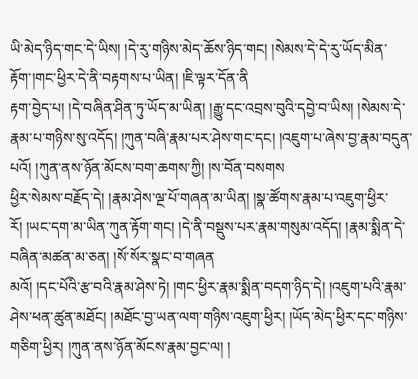ཡི་མེད་ཉིད་གང་དེ་ཡིས། །དེ་རུ་གཉིས་མེད་ཆོས་ཉིད་གང། །སེམས་དེ་དེ་རུ་ཡོད་མིན་རྟོག་།གང་ཕྱིར་དེ་ནི་བརྟགས་པ་ཡིན། །ཇི་ལྟར་དོན་ནི
རྟག་བྱེད་པ། །དེ་བཞིན་ཤིན་ཏུ་ཡོད་མ་ཡིན། །རྒྱུ་དང་འབྲས་བུའི་དབྱེ་བ་ཡིས། །སེམས་དེ་རྣམ་པ་གཉིས་སུ་འདོད། །ཀུན་བཞི་རྣམ་པར་ཤེས་གང་དང། །འཇུག་པ་ཞེས་བྱ་རྣམ་བདུན་པའོ། །ཀུན་ནས་ཉོན་མོངས་བག་ཆགས་ཀྱི། །ས་བོན་བསགས
ཕྱིར་སེམས་བརྗོད་དེ། །རྣམ་ཤེས་ལྔ་པོ་གཞན་མ་ཡིན། །སྣ་ཚོགས་རྣམ་པ་འཇུག་ཕྱིར་རོ། །ཡང་དག་མ་ཡིན་ཀུན་རྟོག་གང། །དེ་ནི་བསྡུས་པར་རྣམ་གསུམ་འདོད། །རྣམ་སྨིན་དེ་བཞིན་མཚན་མ་ཅན། །སོ་སོར་སྣང་བ་གཞན
མའོ། །དང་པོའི་རྩ་བའི་རྣམ་ཤེས་ཏེ། །གང་ཕྱིར་རྣམ་སྨིན་བདག་ཉིད་དེ། །འཇུག་པའི་རྣམ་ཤེས་ཕན་ཚུན་མཐོང། །མཐོང་བྱ་ཡན་ལག་གཉིས་འཇུག་ཕྱིར། །ཡོད་མེད་ཕྱིར་དང་གཉིས་གཅིག་ཕྱིར། །ཀུན་ནས་ཉོན་མོངས་རྣམ་བྱང་ལ། །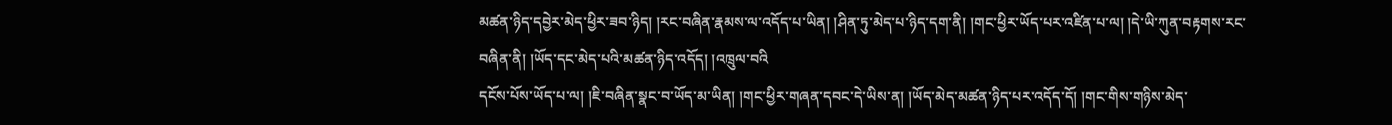མཚན་ཉིད་དབྱེར་མེད་ཕྱིར་ཟབ་ཉིད། །རང་བཞིན་རྣམས་ལ་འདོད་པ་ཡིན། །ཤིན་ཏུ་མེད་པ་ཉིད་དག་ནི། །གང་ཕྱིར་ཡོད་པར་འཛིན་པ་ལ། །དེ་ཡི་ཀུན་བརྟགས་རང་བཞིན་ནི། །ཡོད་དང་མེད་པའི་མཚན་ཉིད་འདོད། །འཁྲུལ་བའི
དངོས་པོས་ཡོད་པ་ལ། །ཇི་བཞིན་སྣང་བ་ཡོད་མ་ཡིན། །གང་ཕྱིར་གཞན་དབང་དེ་ཡིས་ན། །ཡོད་མེད་མཚན་ཉིད་པར་འདོད་དོ། །གང་གིས་གཉིས་མེད་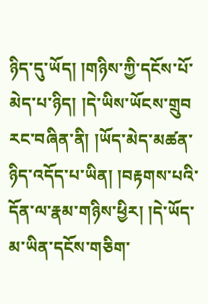ཉིད་དུ་ཡོད། །གཉིས་ཀྱི་དངོས་པོ་མེད་པ་ཉིད། །དེ་ཡིས་ཡོངས་གྲུབ
རང་བཞིན་ནི། །ཡོད་མེད་མཚན་ཉིད་འདོད་པ་ཡིན། །བརྟགས་པའི་དོན་ལ་རྣམ་གཉིས་ཕྱིར། །དེ་ཡོད་མ་ཡིན་དངོས་གཅིག་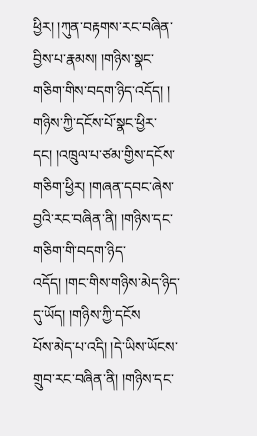ཕྱིར། །ཀུན་བརྟགས་རང་བཞིན་བྱིས་པ་རྣམས། །གཉིས་སྣང་གཅིག་གིས་བདག་ཉིད་འདོད། །
གཉིས་ཀྱི་དངོས་པོ་སྣང་ཕྱིར་དང། །འཁྲུལ་པ་ཙམ་གྱིས་དངོས་གཅིག་ཕྱིར། །གཞན་དབང་ཞེས་བྱའི་རང་བཞིན་ནི། །གཉིས་དང་གཅིག་གི་བདག་ཉིད་འདོད། །གང་གིས་གཉིས་མེད་ཉིད་དུ་ཡོད། །གཉིས་ཀྱི་དངོས
པོས་མེད་པ་འདི། །དེ་ཡིས་ཡོངས་གྲུབ་རང་བཞིན་ནི། །གཉིས་དང་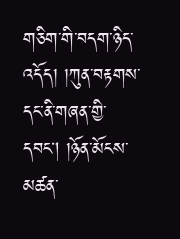གཅིག་གི་བདག་ཉིད་འདོད། །ཀུན་བརྟགས་དང་ནི་གཞན་གྱི་དབང། །ཉོན་མོངས་མཚན་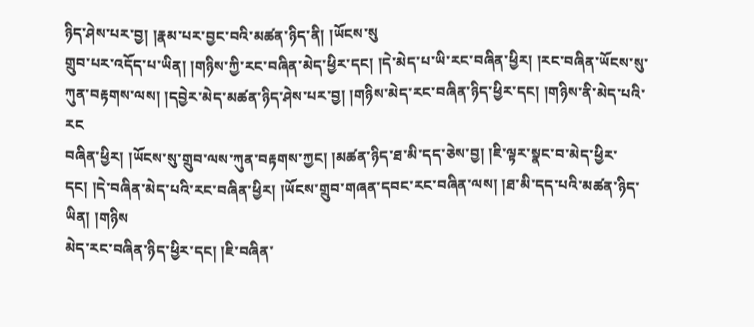ཉིད་ཤེས་པར་བྱ། །རྣམ་པར་བྱང་བའི་མཚན་ཉིད་ནི། །ཡོངས་སུ
གྲུབ་པར་འདོད་པ་ཡིན། །གཉིས་ཀྱི་རང་བཞིན་མེད་ཕྱིར་དང། །དེ་མེད་པ་ཡི་རང་བཞིན་ཕྱིར། །རང་བཞིན་ཡོངས་སུ་ཀུན་བརྟགས་ལས། །དབྱེར་མེད་མཚན་ཉིད་ཤེས་པར་བྱ། །གཉིས་མེད་རང་བཞིན་ཉིད་ཕྱིར་དང། །གཉིས་ནི་མེད་པའི་རང
བཞིན་ཕྱིར། །ཡོངས་སུ་གྲུབ་ལས་ཀུན་བརྟགས་ཀྱང། །མཚན་ཉིད་ཐ་མི་དད་ཅེས་བྱ། །ཇི་ལྟར་སྣང་བ་མེད་ཕྱིར་དང། །དེ་བཞིན་མེད་པའི་རང་བཞིན་ཕྱིར། །ཡོངས་གྲུབ་གཞན་དབང་རང་བཞིན་ལས། །ཐ་མི་དད་པའི་མཚན་ཉིད་ཡིན། །གཉིས
མེད་རང་བཞིན་ཉིད་ཕྱིར་དང། །ཇི་བཞིན་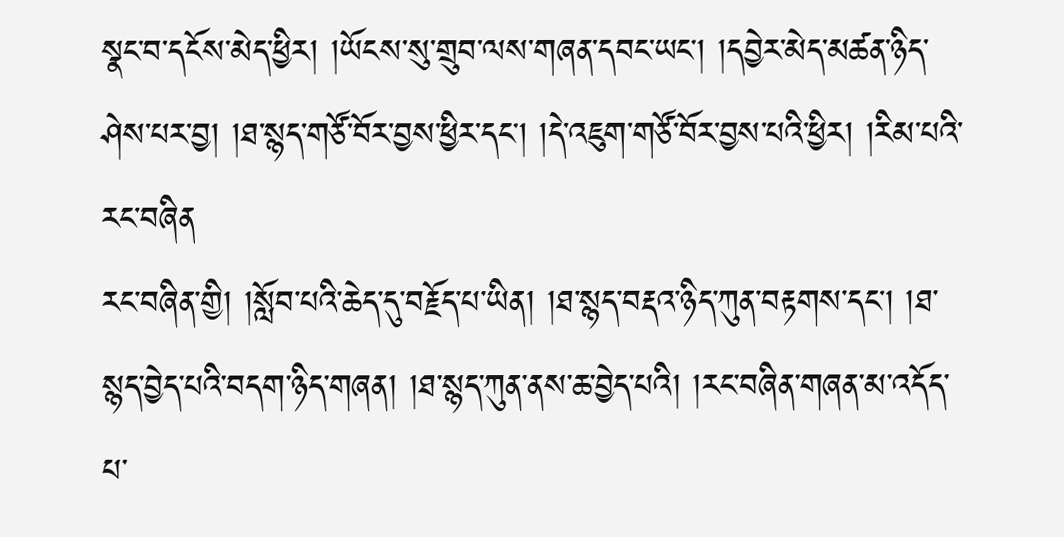སྣང་བ་དངོས་མེད་ཕྱིར། །ཡོངས་སུ་གྲུབ་ལས་གཞན་དབང་ཡང། །དབྱེར་མེད་མཚན་ཉིད་ཤེས་པར་བྱ། །ཐ་སྙད་གཙོ་བོར་བྱས་ཕྱིར་དང། །དེ་འཇུག་གཙོ་བོར་བྱས་པའི་ཕྱིར། །རིམ་པའི་རང་བཞིན
རང་བཞིན་གྱི། །སློབ་པའི་ཆེད་དུ་བརྗོད་པ་ཡིན། །ཐ་སྙད་བརྡའ་ཉིད་ཀུན་བརྟགས་དང། །ཐ་སྙད་བྱེད་པའི་བདག་ཉིད་གཞན། །ཐ་སྙད་ཀུན་ནས་ཆ་བྱེད་པའི། །རང་བཞིན་གཞན་མ་འདོད་པ་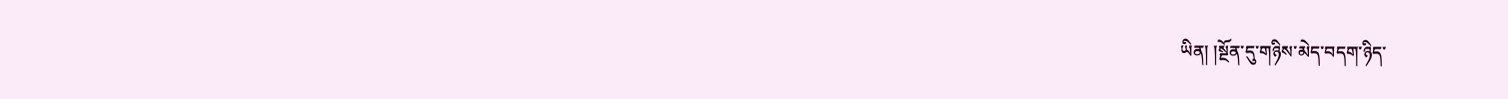ཡིན། །སྔོན་དུ་གཉིས་མེད་བདག་ཉིད་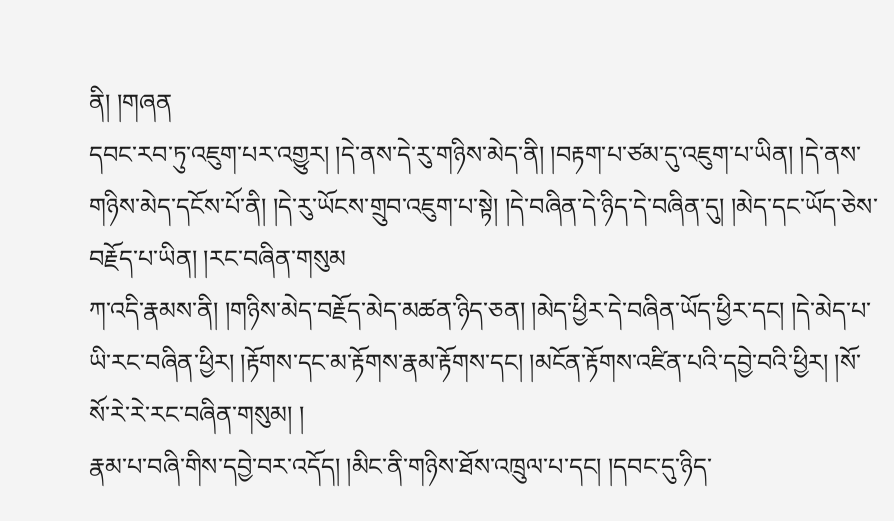ནི། །གཞན
དབང་རབ་ཏུ་འཇུག་པར་འགྱུར། །དེ་ནས་དེ་རུ་གཉིས་མེད་ནི། །བརྟག་པ་ཙམ་དུ་འཇུག་པ་ཡིན། །དེ་ནས་གཉིས་མེད་དངོས་པོ་ནི། །དེ་རུ་ཡོངས་གྲུབ་འཇུག་པ་སྟེ། །དེ་བཞིན་དེ་ཉིད་དེ་བཞིན་དུ། །མེད་དང་ཡོད་ཅེས་བརྗོད་པ་ཡིན། །རང་བཞིན་གསུམ
ཀ་འདི་རྣམས་ནི། །གཉིས་མེད་བརྗོད་མེད་མཚན་ཉིད་ཅན། །མེད་ཕྱིར་དེ་བཞིན་ཡོད་ཕྱིར་དང། །དེ་མེད་པ་ཡི་རང་བཞིན་ཕྱིར། །རྟོགས་དང་མ་རྟོགས་རྣམ་རྟོགས་དང། །མངོན་རྟོགས་འཛིན་པའི་དབྱེ་བའི་ཕྱིར། །སོ་སོ་རེ་རེ་རང་བཞིན་གསུམ། །
རྣམ་པ་བཞི་གིས་དབྱེ་བར་འདོད། །མིང་ནི་གཉིས་ཐོས་འཁྲུལ་པ་དང། །དབང་དུ་ཉིད་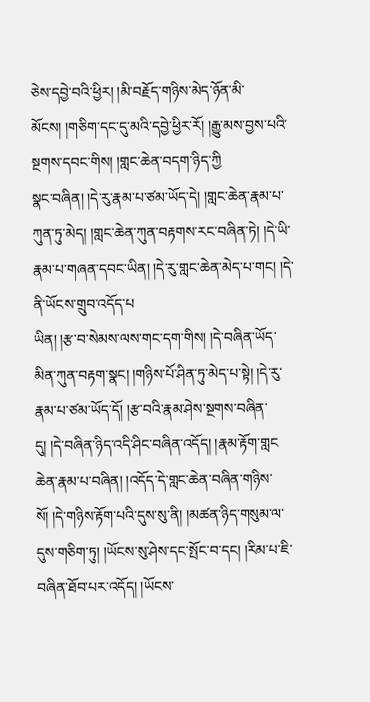ཅེས་དབྱེ་བའི་ཕྱིར། །མི་བརྗོད་གཉིས་མེད་ཉོན་མི་མོངས། །གཅིག་དང་དུ་མའི་དབྱེ་ཕྱིར་རོ། །རྒྱུ་མས་བྱས་པའི་སྔགས་དབང་གིས། །གླང་ཆེན་བདག་ཉིད་ཀྱི
སྣང་བཞིན། །དེ་རུ་རྣམ་པ་ཙམ་ཡོད་དེ། །གླང་ཆེན་རྣམ་པ་ཀུན་ཏུ་མེད། །གླང་ཆེན་ཀུན་བརྟགས་རང་བཞིན་ཏེ། །དེ་ཡི་རྣམ་པ་གཞན་དབང་ཡིན། །དེ་རུ་གླང་ཆེན་མེད་པ་གང། །དེ་ནི་ཡོངས་གྲུབ་འདོད་པ
ཡིན། །རྩ་བ་སེམས་ལས་གང་དག་གིས། །དེ་བཞིན་ཡོད་མིན་ཀུན་བརྟག་སྣང། །གཉིས་པོ་ཤིན་ཏུ་མེད་པ་སྟེ། །དེ་རུ་རྣམ་པ་ཙམ་ཡོད་དོ། །རྩ་བའི་རྣམ་ཤེས་སྔགས་བཞིན་དུ། །དེ་བཞིན་ཉིད་འདི་ཤིང་བཞིན་འདོད། །རྣམ་རྟོག་གླང
ཆེན་རྣམ་པ་བཞིན། །འདོད་དེ་གླང་ཆེན་བཞིན་གཉིས་སོ། །དེ་གཉིས་རྟོག་པའི་དུས་སུ་ནི། །མཚན་ཉིད་གསུམ་ལ་དུས་གཅིག་ཏུ། །ཡོངས་སུ་ཤེས་དང་སྤོང་བ་དང། །རིམ་པ་ཇི་བཞིན་ཐོབ་པར་འདོད། །ཡོངས་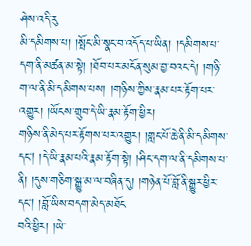ཤེས་འདི་རུ
མི་དམིགས་པ། །སྤོང་མི་སྣང་བ་འདོད་པ་ཡིན། །དམིགས་པ་དག་ནི་མཚན་མ་སྟེ། །ཐོབ་པར་མངོན་སུམ་བྱ་བའང་དེ། །གཉི་ག་ལ་ནི་མི་དམིགས་པས། །གཉིས་ཀྱིས་རྣམ་པར་རྟོག་པར་འགྱུར། །ཡོངས་གྲུབ་དེ་ཡི་རྣམ་རྟོག་ཕྱིར།
གཉིས་ནི་མེད་པར་རྟོགས་པར་འགྱུར། །གླང་པོ་ཆེ་ནི་མི་དམིགས་དང། །དེ་ཡི་རྣམ་པའི་རྣམ་རྟོག་སྟེ། །ཤིང་དག་ལ་ནི་དམིགས་པ་ནི། །དུས་གཅིག་སྒྱུ་མ་ལ་བཞིན་དུ། །གཉེན་པོ་བློ་ནི་སྒྱུར་ཕྱིར་དང། །བློ་ཡིས་བདག་མེད་མཐོང
བའི་ཕྱིར། །ཡེ་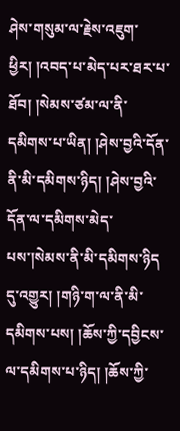ཤེས་གསུམ་ལ་རྗེས་འཇུག་ཕྱིར། །འབད་པ་མེད་པར་ཐར་པ་ཐོབ། །སེམས་ཙམ་ལ་ནི་དམིགས་པ་ཡིན། །ཤེས་བྱའི་དོན་ནི་མི་དམིགས་ཉིད། །ཤེས་བྱའི་དོན་ལ་དམིགས་མེད་པས་།སེམས་ནི་མི་དམིགས་ཉིད
དུ་འགྱུར། །གཉི་ག་ལ་ནི་མི་དམིགས་པས། །ཆོས་ཀྱི་དབྱིངས་ལ་དམིགས་པ་ཉིད། །ཆོས་ཀྱི་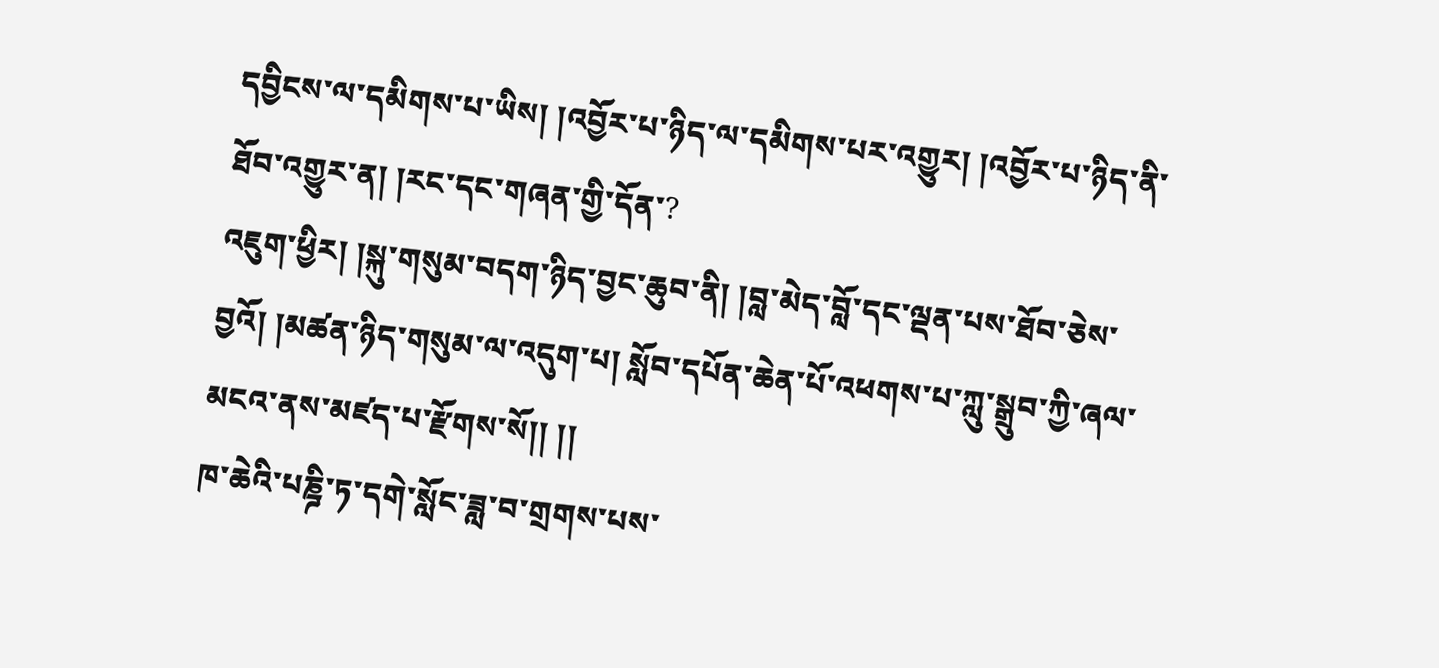དབྱིངས་ལ་དམིགས་པ་ཡིས། །འབྱོར་པ་ཉིད་ལ་དམིགས་པར་འགྱུར། །འབྱོར་པ་ཉིད་ནི་ཐོབ་འགྱུར་ན། །རང་དང་གཞན་གྱི་དོན་?
འཇུག་ཕྱིར། །སྐུ་གསུམ་བདག་ཉིད་བྱང་ཆུབ་ནི། །བླ་མེད་བློ་དང་ལྡན་པས་ཐོབ་ཅེས་བྱའོ། །མཚན་ཉིད་གསུམ་ལ་འདུག་པ། སློབ་དཔོན་ཆེན་པོ་འཕགས་པ་ཀླུ་སྒྲུབ་ཀྱི་ཞལ་མངའ་ནས་མཛད་པ་རྫོགས་སོ།། །།
ཁ་ཆེའི་པཎྜི་ཏ་དགེ་སློང་ཟླ་བ་གྲགས་པས་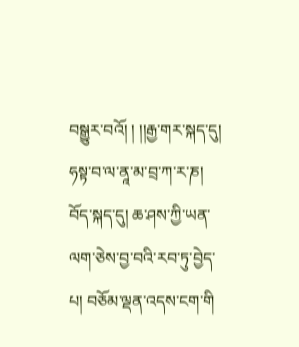བསྒྱུར་བའོ། ། །།རྒྱ་གར་སྐད་དུ། ཧསྟ་བ་ལ་ནཱ་མ་བྲ་ཀ་ར་ཎ། བོད་སྐད་དུ། ཆ་ཤས་ཀྱི་ཡན་ལག་ཅེས་བྱ་བའི་རབ་ཏུ་བྱེད་པ། བཅོམ་ལྡན་འདས་ངག་གི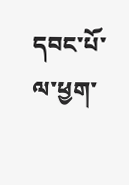དབང་པོ་ལ་ཕྱག་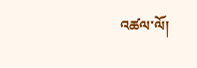འཚལ་ལོ།